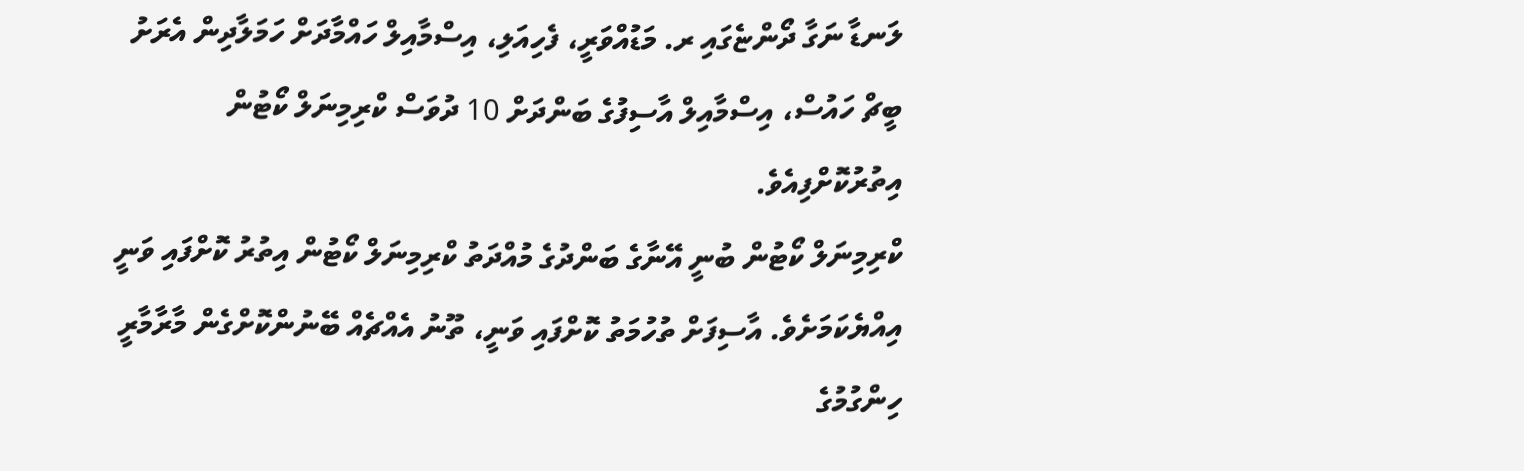ލަނޑާ ނަގާ ދޯންޏެގައި ރ. މަޑުއްވަރީ، ފެހިއަލި، އިސްމާއިލް ހައްމާދަށް ހަމަލާދިން އެރަށު ބީޗް ހައުސް، އިސްމާއިލް އާސިފުގެ ބަންދަށް 10 ދުވަސް ކްރިމިނަލް ކޯޓުން އިތުރުކޮށްފިއެވެ.
ކްރިމިނަލް ކޯޓުން ބުނީ އޭނާގެ ބަންދުގެ މުއްދަތު ކްރިމިނަލް ކޯޓުން އިތުރު ކޮށްފައި ވަނީ އިއްޔެކަމަށެވެ. އާސިފަށް ތުހުމަތު ކޮށްފައި ވަނީ، ތޫނު އެއްޗެއް ބޭނުންކޮށްގެން މާރާމާރީ ހިންގުމުގެ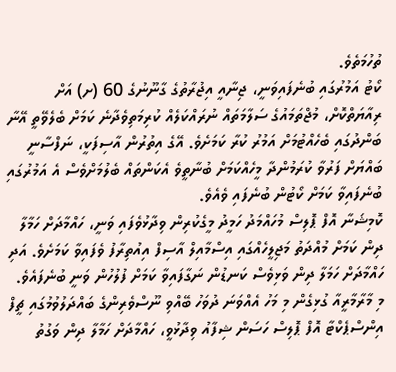ތުހުމަތެވެ.
ކޯޓު އަމުރުގައި ބުނެފައިވަނީ، ޖިނާއީ އިޖުރާތުގެ ގާނޫނުގެ 60 (ށ) އަށް ރިއާޔަތްކޮށް، މުޖްތަމައުގެ ސަލާމަތައް ނުރައްކަލެއް ކުރިމަތިވެދާނެ ކަމަށް ބެލެވޭތީ އޭނާ ބަންދުގައި ބެހެއްޓުމަށް އަމުރު ކުރާ ކަމަށެވެ. އޭގެ އިތުރުން އާސިފަކީ، ނަފްސާނީ ބައްޔަށް ފަރުވާ ކުރަމުންދާ މީހެއްކަމަށް ބުނާތީވެ އެކަންތައް ބެލުމަށްވެސް އެ އަމުރުގައި ބުނެފައިވާ ކަމަށް ކޯޓުން ބުނެފައި ވެއެވެ.
ކޮމިޝަނާ އޮފް ޕޮލިސް މުހައްމަދު ހަމީދު މީގެކުރިން ވިދާޅުވެފައި ވަނީ، ހައްމާދަށް ހަމާލާ ދިން ކަމަށް މުއްދަތު މަޖިލީހެއްގައި އިސްމާއިލް އާސިފް އިއުތިރާފު ވެފައިވާ ކަމަށެވެ. އަދި ހައްމާދަށް ހަމަލާ ދިން ވަޅިވެސް ކަނޑުން ނަގާފައިވާ ކަމަށް ފުލުހުން ވަނީ ބުނެފައެވެ.
މި މާރާމާރީއާ ގުޅިގެން މި މަހު އެއްވަނަ ދުވަހު ބޭއްވި ނޫސްވެރިންގެ ބައްދަލުވުމުގައި ޗީފް އިންސްޕެކްޓާ އޮފް ޕޮލިސް ހަސަން ޝިފާއު ވިދާޅުވީ، ހައްމާދަށް ހަމާލާ ދިން ވަގުތު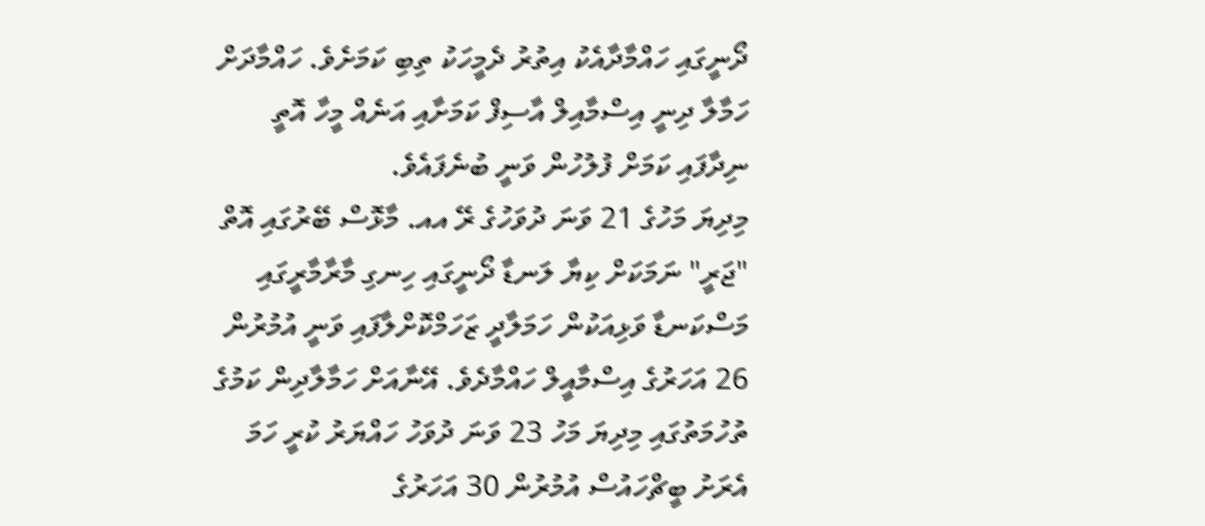ދޯނީގައި ހައްމާދާއެކު އިތުރު ދެމީހަކު ތިބި ކަމަށެވެ. ހައްމާދަށް ހަމާލާ ދިނީ އިސްމާއިލް އާސިފް ކަމަށާއި އަނެއް މީހާ އޮތީ ނިދާފައި ކަމަށް ފުލުހުން ވަނީ ބުނެފައެވެ.
މިދިޔަ މަހުގެ 21 ވަނަ ދުވަހުގެ ރޭ އއ. މާޅޮސް ބޭރުގައި އޮތް "ޖަރީ" ނަމަކަށް ކިޔާ ލަނޑާ ދޯނީގައި ހިނގި މާރާމާރީގައި މަސްކަނޑާ ވަޅިއަކުން ހަމަލާދީ ޒަހަމްކޮށްލާފައި ވަނީ އުމުރުން 26 އަހަރުގެ އިސްމާއީލް ހައްމާދެވެ. އޭނާއަށް ހަމާލާދިން ކަމުގެ ތުހުމަތުގައި މިދިޔަ މަހު 23 ވަނަ ދުވަހު ހައްޔަރު ކުރީ ހަމަ އެރަށު ބީޗްހައުސް އުމުރުން 30 އަހަރުގެ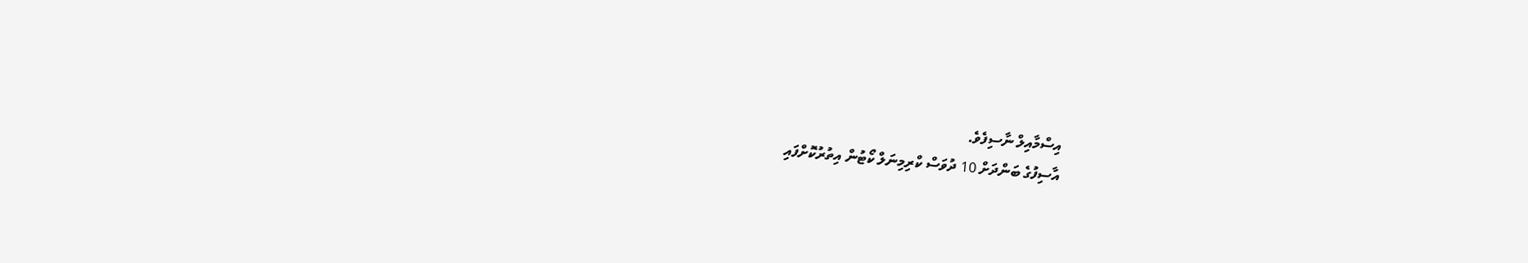އިސްމާއިލް ނާސިފެވެ.
އާސިފުގެ ބަންދަށް 10 ދުވަސް ކްރިމިނަލް ކޯޓުން އިތުރުކޮށްފައި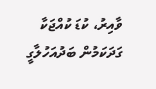ވާއިރު، ކުޑަ ކުއްޖަކާ ގަދަކަމުން ބަދުއަހުލާގީ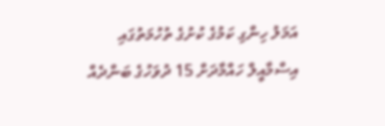އަމަލު ހިންގި ކަމުގެ ކުށުގެ ތުހުމަތުގައި އިސްމާއީލް ހައްމާދަށް 15 ދުވަހުގެ ބަންދެއް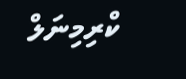ކްރިމިނަލް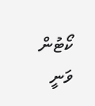ކޯޓުން ވަނީ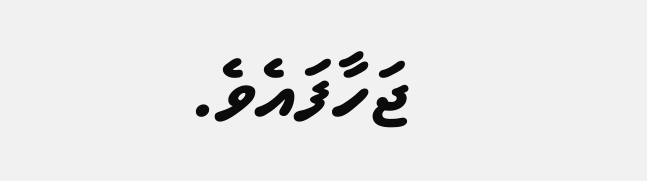ޖަހާފައެވެ.